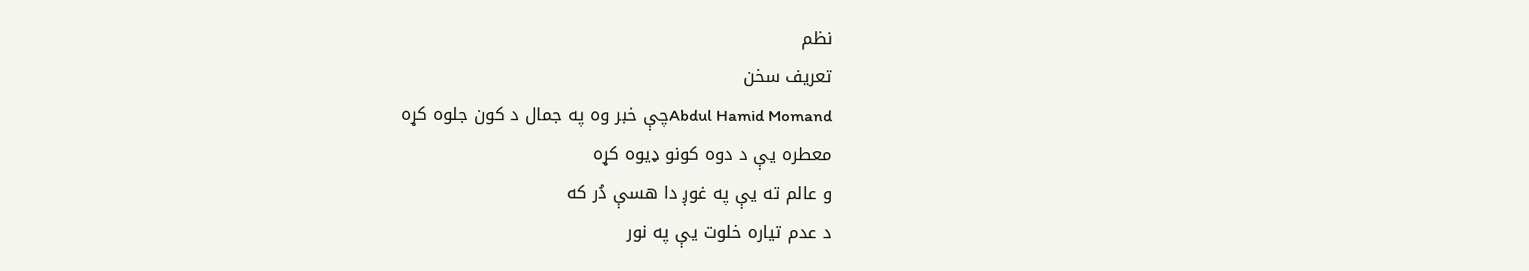نظم
تعريف سخن
Abdul Hamid Momandچې خبر وه په جمال د کون جلوه کړه
معطره يې د دوه کونو ډيوه کړه
و عالم ته يې په غوږ دا هسې دُر که
د عدم تياره خلوت يې په نور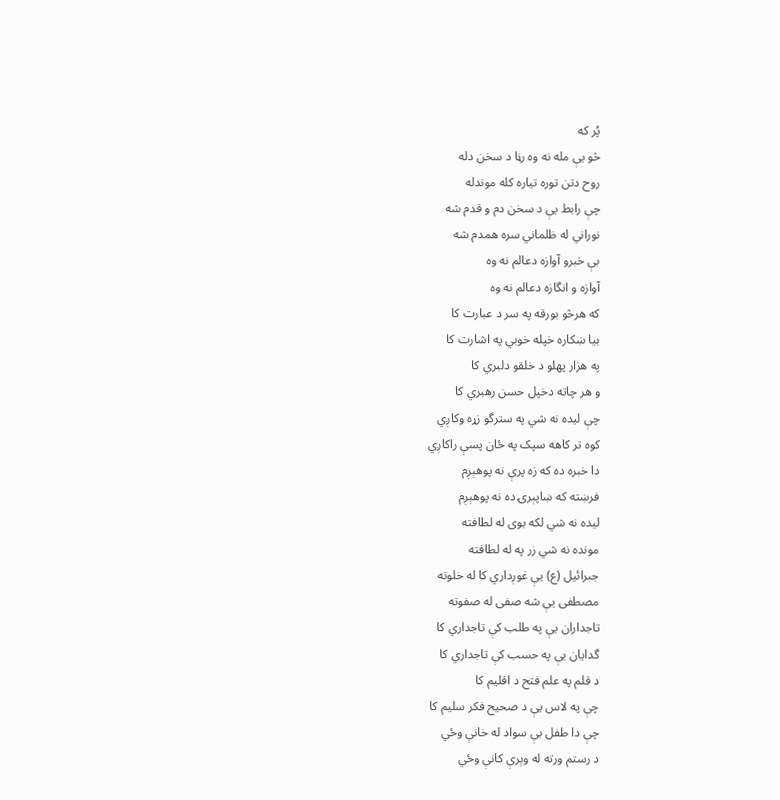پُر که
څو يې مله نه وه رڼا د سخن دله
روح دتن توره تياره کله موندله
چې رابط يې د سخن دم و قدم شه
نوراني له ظلماني سره همدم شه
بې خبرو آوازه دعالم نه وه
آوازه و انگازه دعالم نه وه
که هرڅو بورقه په سر د عبارت کا
بيا ښکاره خپله خوبي په اشارت کا
په هزار پهلو د خلقو دلبري کا
و هر چاته دخپل حسن رهبري کا
چې ليده نه شي په سترگو زړه وکاږي
کوه تر کاهه سپک په ځان پسې راکاږي
دا خبره ده که زه پرې نه پوهېږم
فرښته که ښاپېرۍ ده نه پوهېږم
ليده نه شي لکه بوی له لطافته
مونده نه شي زر په له لطافته
جبرائيل (ع) يې غوږداري کا له خلوته
مصطفی يې شه صفی له صفوته
تاجداران يې په طلب کې تاجداري کا
گدايان يې په حسب کې تاجداري کا
د قلم په علم فتح د اقليم کا
چې په لاس يې د صحيح فکر سليم کا
چې دا طفل بې سواد له خانې وځي
د رستم ورته له وېرې کانې وځي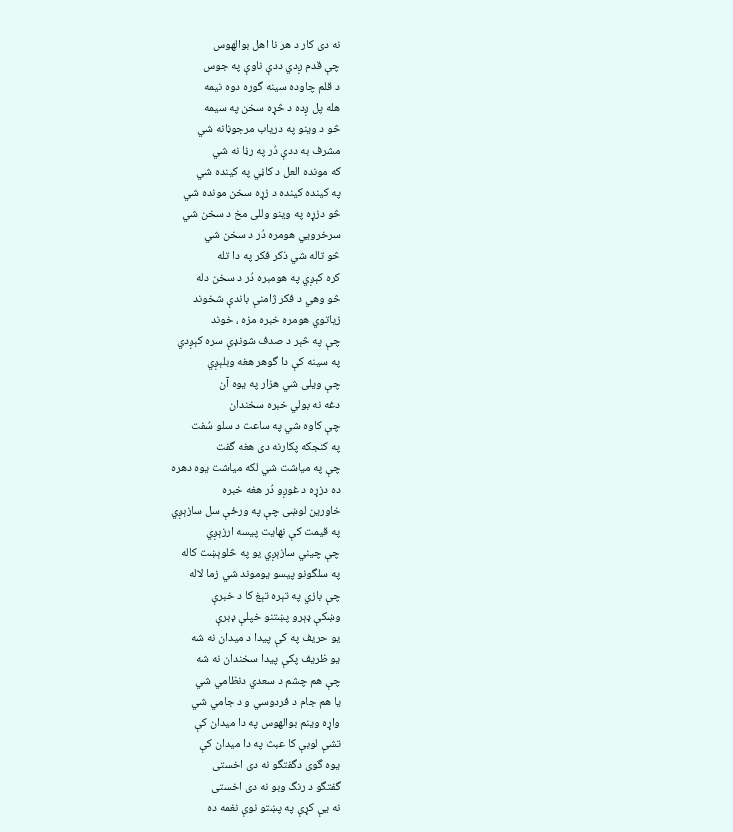نه دی کار د هر نا اهل بوالهوس
چې قدم ږدي ددې ناوې په جوس
د قلم چاوده سينه گوره دوه نيمه
هله پل ږده د څړه سخن په سيمه
څو د وينو په درياب مرجوڼانه شي
مشرف به ددې دُر په رڼا نه شي
که مونده العل د کاڼي په کينده شي
په کينده کينده د زړه سخن مونده شي
څو دزړه په وينو وللی مخ د سخن شي
سرخرويي هومره دُر د سخن شي
څو تاله شي ذکر فکر په دا تله
کره کېږي په هومبره دُر د سخن دله
څو وهي د فکر ژامنې باندې شخوند
زياتوي هومره خبره مزه ، خوند
چې په څېر د صدف شونډې سره کېږدي
په سينه کې دا گوهر هغه وبلېږي
چې ويلی شي هزار په يوه آن
دغه نه بولي خبره سخندان
چې کاوه شي په ساعت د سلو سُفت
په کنجکه پکارنه دی هغه گفت
چې په مياشت شي لکه مياشت يوه دهره
ده دزړه د غوږو دُر هغه خبره
خاورين لوښی چې په ورځې سل سازېږي
په قيمت کې نهايت پيسه ارزېږي
چې چيني سازېږي يو په څلوېښت کاله
په سلگونو پيسو يوموند شي زما لاله
چې بازي په تېره تېغ کا د خبرې
وښکې ډېرو پښتنو خپلې ډبرې
يو حريف په کې پيدا د ميدان نه شه
يو ظريف پکې پيدا سخندان نه شه
چې هم چشم د سعدي دنظامي شي
يا هم جام د فردوسي و د جامي شي
واړه وينم بوالهوس په دا ميدان کې
تشې لوبې کا عبث په دا ميدان کې
يوه گوی دگفتگو نه دی اخستی
گفتگو د رنگ وبو نه دی اخستی
نه يې کړې په پښتو نوې نغمه ده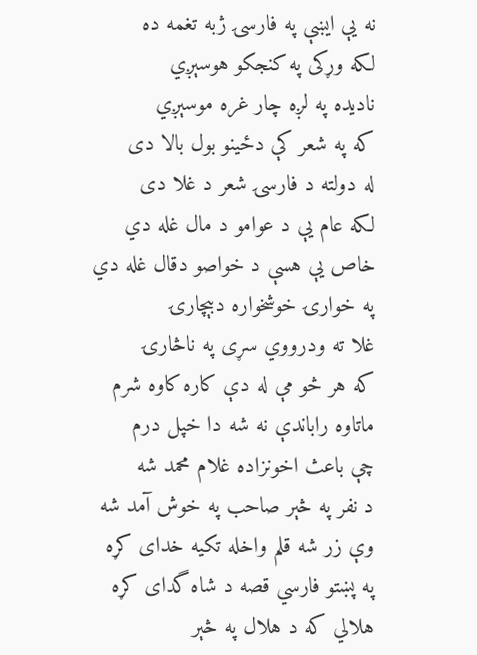نه يې ايښې په فارسۍ ژبه تغمه ده
لکه وړکی په کنجکو هوسېږي
ناديده په لږه چار غره موسېږي
که په شعر کې دځينو بول بالا دی
له دولته د فارسۍ شعر د غلا دی
لکه عام يې د عوامو د مال غله دي
خاص يې هسې د خواصو دقال غله دي
په خوارۍ خوشخواره دبېچارۍ
غلا ته ودرووي سړی په ناڅارۍ
که هر څو مې له دې کاره کاوه شرم
ماتاوه راباندې نه شه دا خپل درم
چې باعث اخونزاده غلام محمد شه
د نفر په څېر صاحب په خوش آمد شه
وې زر شه قلم واخله تکيه خدای کړه
په پښتو فارسي قصه د شاه گدای کړه
هلالي که د هلال په څېر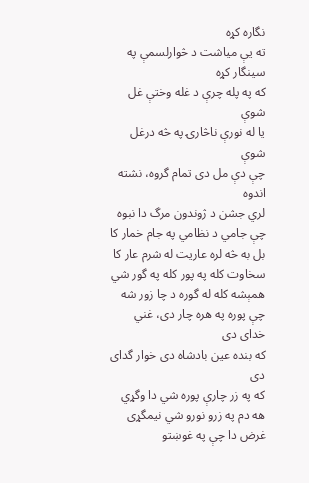نگاره کړه
ته يې مياشت د څوارلسمې په سينگار کړه
که په پله چرې د غله وختې غل شوې
يا له نورې ناڅارۍ په څه درغل شوې
چې دې مل دی تمام گروه، نشته اندوه
لري جشن د ژوندون مرگ دا نبوه
چې جامي د نظامي په جام خمار کا
بل به څه لره عاريت له شرم عار کا
سخاوت کله په پور کله په گور شي
همېشه کله له گوره د چا زور شه
چې پوره په هره چار دی، غني خدای دی
که بنده عين بادشاه دی خوار گدای دی
که په زر چارې پوره شي دا وگړي
هه دم په زرو نورو شي نيمگړی
غرض دا چې په غوښتو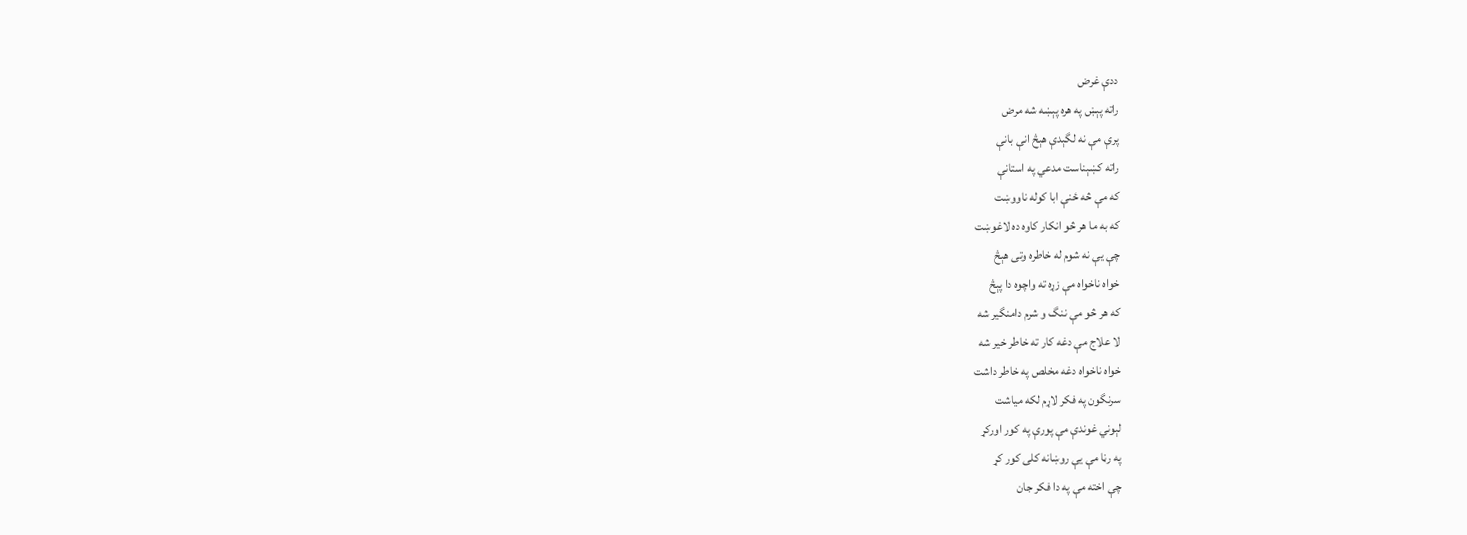ددې غرض
راته پېښ په هره پېښه شه مرض
پرې مې نه لگېدې هېڅ انې بانې
راته کښېناست مدعي په استانې
که مې څه ځنې ابا کوله ناووښت
که به ما هر څو انکار کاوه ده لاغوښت
چې يې نه شوم له خاطره وتی هېڅ
خواه ناخواه مې زړه ته واچوه دا پېڅ
که هر څو مې ننگ و شرم دامنگير شه
لا علاج مې دغه کار ته خاطر خير شه
خواه ناخواه دغه مخلص په خاطر داشت
سرنگون په فکر لاړم لکه مياشت
لېوني غوندې مې پورې په کور اورکړ
په رڼا مې يې روښانه کلی کور کړ
چې اخته مې په دا فکر جان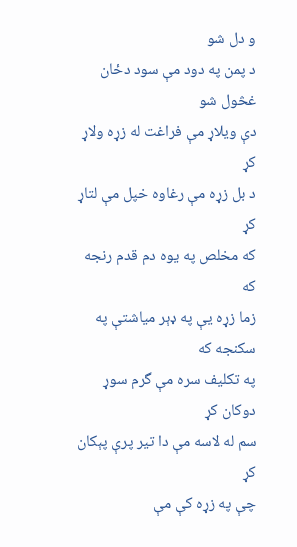و دل شو
د پمن په دود مې سود دځان غڅول شو
دې ويلاړ مې فراغت له زړه ولاړ کړ
د بل زړه مې رغاوه خپل مې لتاړ کړ
که مخلص په يوه دم قدم رنجه که
زما زړه يې په ډېر مياشتې په سکنجه که
په تکليف سره مې گرم سوړ دوکان کړ
سم له لاسه مې دا تير پرې پېکان کړ
چې په زړه کې مې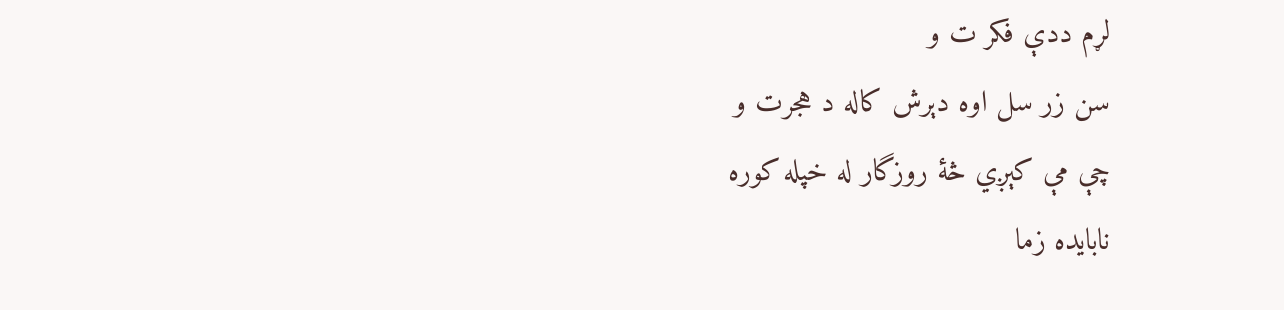لړم ددې فکر ت و
سن زر سل اوه دېرش کاله د هجرت و
چې مې کېږي څۀ روزگار له خپله کوره
نابايده زما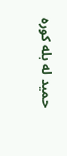حميد له بله کوره